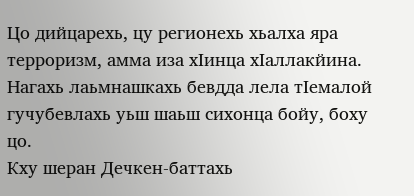Цо дийцарехь, цу регионехь хьалха яра терроризм, амма иза хIинца хIаллакйина. Нагахь лаьмнашкахь бевдда лела тIемалой гучубевлахь уьш шаьш сихонца бойу, боху цо.
Кху шеран Дечкен-баттахь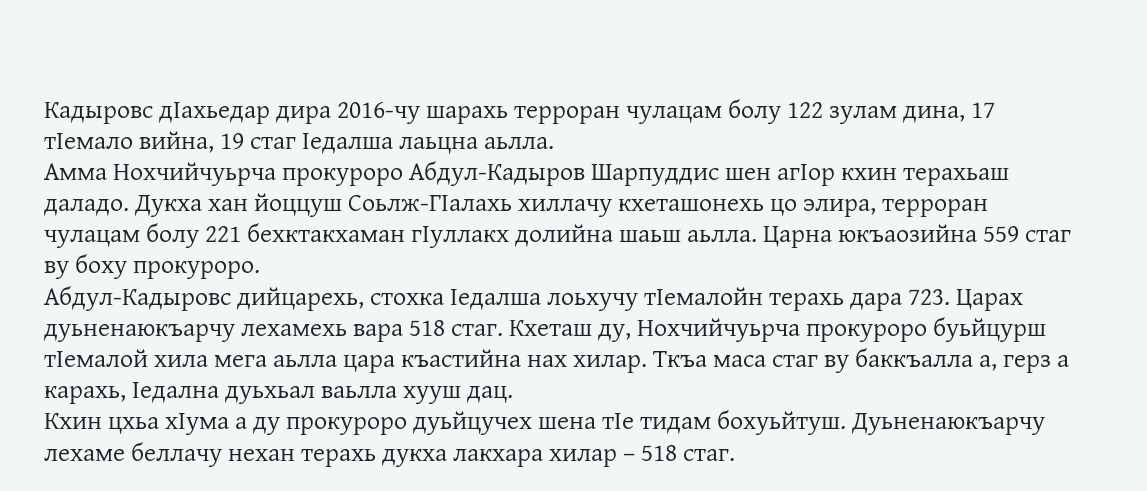Кадыровс дIахьедар дира 2016-чу шарахь терроран чулацам болу 122 зулам дина, 17 тIемало вийна, 19 стаг Iедалша лаьцна аьлла.
Амма Нохчийчуьрча прокуроро Абдул-Кадыров Шарпуддис шен агIор кхин терахьаш даладо. Дукха хан йоццуш Соьлж-ГIалахь хиллачу кхеташонехь цо элира, терроран чулацам болу 221 бехктакхаман гIуллакх долийна шаьш аьлла. Царна юкъаозийна 559 стаг ву боху прокуроро.
Абдул-Кадыровс дийцарехь, стохка Iедалша лоьхучу тIемалойн терахь дара 723. Царах дуьненаюкъарчу лехамехь вара 518 стаг. Кхеташ ду, Нохчийчуьрча прокуроро буьйцурш тIемалой хила мега аьлла цара къастийна нах хилар. Ткъа маса стаг ву баккъалла а, герз а карахь, Iедална дуьхьал ваьлла хууш дац.
Кхин цхьа хIума а ду прокуроро дуьйцучех шена тIе тидам бохуьйтуш. Дуьненаюкъарчу лехаме беллачу нехан терахь дукха лакхара хилар – 518 стаг.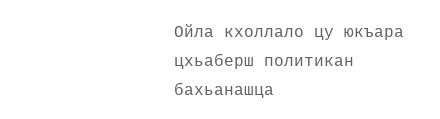Ойла кхоллало цу юкъара цхьаберш политикан бахьанашца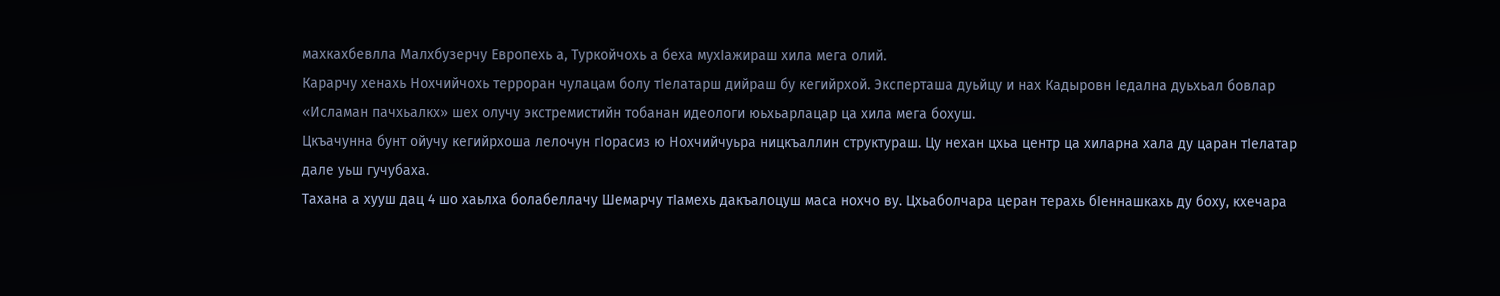махкахбевлла Малхбузерчу Европехь а, Туркойчохь а беха мухIажираш хила мега олий.
Карарчу хенахь Нохчийчохь терроран чулацам болу тIелатарш дийраш бу кегийрхой. Эксперташа дуьйцу и нах Кадыровн Iедална дуьхьал бовлар «Исламан пачхьалкх» шех олучу экстремистийн тобанан идеологи юьхьарлацар ца хила мега бохуш.
Цкъачунна бунт ойучу кегийрхоша лелочун гIорасиз ю Нохчийчуьра ницкъаллин структураш. Цу нехан цхьа центр ца хиларна хала ду царан тIелатар дале уьш гучубаха.
Тахана а хууш дац 4 шо хаьлха болабеллачу Шемарчу тIамехь дакъалоцуш маса нохчо ву. Цхьаболчара церан терахь бIеннашкахь ду боху, кхечара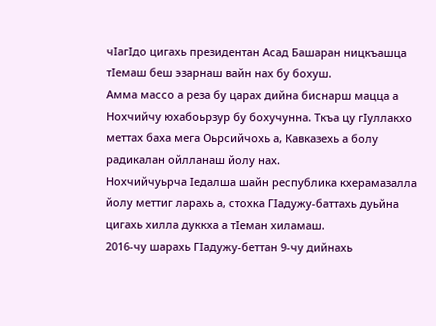чIагIдо цигахь президентан Асад Башаран ницкъашца тIемаш беш эзарнаш вайн нах бу бохуш.
Амма массо а реза бу царах дийна биснарш мацца а Нохчийчу юхабоьрзур бу бохучунна. Ткъа цу гIуллакхо меттах баха мега Оьрсийчохь а, Кавказехь а болу радикалан ойлланаш йолу нах.
Нохчийчуьрча Iедалша шайн республика кхерамазалла йолу меттиг ларахь а, стохка ГIадужу-баттахь дуьйна цигахь хилла дуккха а тIеман хиламаш.
2016-чу шарахь ГIадужу-беттан 9-чу дийнахь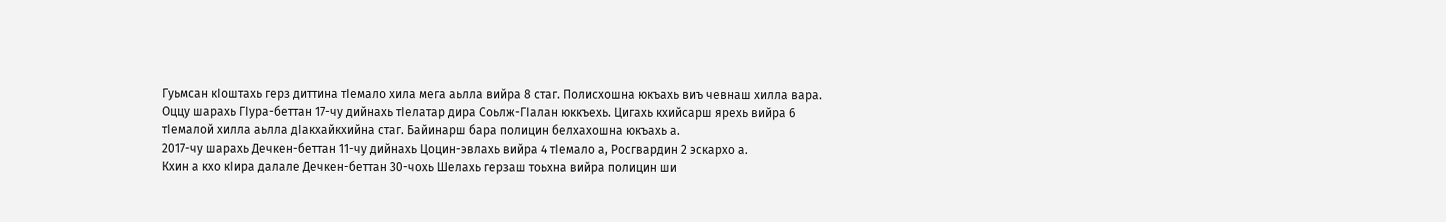Гуьмсан кIоштахь герз диттина тIемало хила мега аьлла вийра 8 стаг. Полисхошна юкъахь виъ чевнаш хилла вара.
Оццу шарахь ГIура-беттан 17-чу дийнахь тIелатар дира Соьлж-ГIалан юккъехь. Цигахь кхийсарш ярехь вийра 6 тIемалой хилла аьлла дIакхайкхийна стаг. Байинарш бара полицин белхахошна юкъахь а.
2017-чу шарахь Дечкен-беттан 11-чу дийнахь Цоцин-эвлахь вийра 4 тIемало а, Росгвардин 2 эскархо а.
Кхин а кхо кIира далале Дечкен-беттан 30-чохь Шелахь герзаш тоьхна вийра полицин ши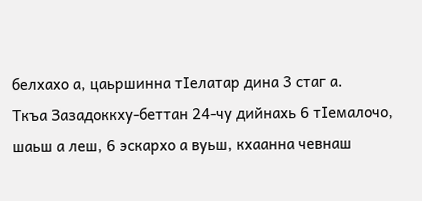белхахо а, цаьршинна тIелатар дина 3 стаг а.
Ткъа Зазадоккху-беттан 24-чу дийнахь 6 тIемалочо, шаьш а леш, 6 эскархо а вуьш, кхаанна чевнаш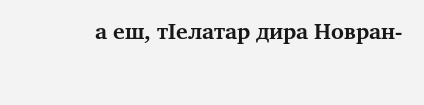а еш, тIелатар дира Новран-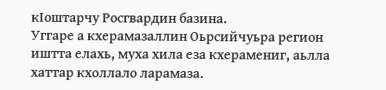кIоштарчу Росгвардин базина.
Уггаре а кхерамазаллин Оьрсийчуьра регион иштта елахь, муха хила еза кхерамениг, аьлла хаттар кхоллало ларамаза.